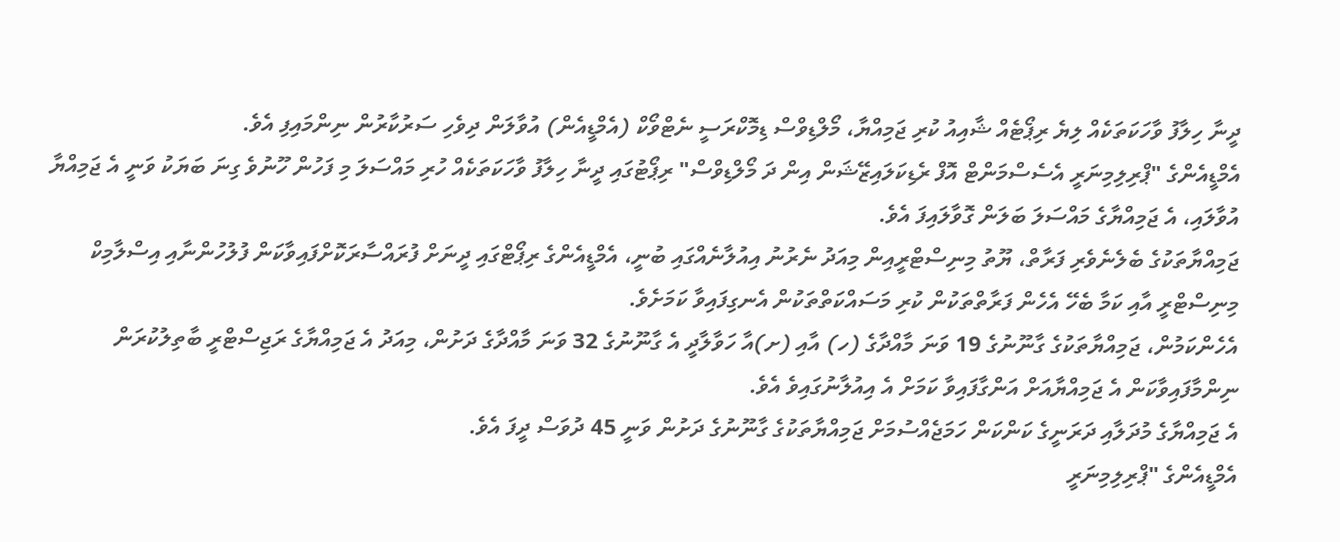ދީނާ ހިލާފު ވާހަކަތަކެއް ލިޔެ ރިޕޯޓެއް ޝާއިއު ކުރި ޖަމިއްޔާ، މޯލްޑިވްސް ޑިމޮކްރަސީ ނެޓްވޯކް (އެމްޑީއެން) އުވާލަން ދިވެހި ސަރުކާރުން ނިންމައިފި އެވެ.
އެމްޑީއެންގެ "ޕްރިލިމިނަރީ އެސެސްމަންޓް އޮފް ރެޑިކަލައިޒޭޝަން އިން ދަ މޯލްޑިވްސް" ރިޕޯޓުގައި ދީނާ ހިލާފު ވާހަކަތަކެއް ހުރި މައްސަލަ މި ފަހުން ހޫނުވެ ގިނަ ބަޔަކު ވަނީ އެ ޖަމިއްޔާ އުވާލައި، އެ ޖަމިއްޔާގެ މައްސަލަ ބަލަން ގޮވާލައިފަ އެވެ.
ޖަމިއްޔާތަކުގެ ބެލެނެވެރި ފަރާތް، ޔޫތު މިނިސްޓްރީއިން މިއަދު ނެރުނު އިއުލާނެއްގައި ބުނީ، އެމްޑީއެންގެ ރިޕޯޓްގައި ދީނަށް ފުރައްސާރަކޮށްފައިވާކަން ފުލުހުންނާއި އިސްލާމިކް މިނިސްޓްރީ އާއި ކަމާ ބެހޭ އެހެން ފަރާތްތަކުން ކުރި މަސައްކަތްތަކުން އެނގިފައިވާ ކަމަށެވެ.
އެހެންކަމުން، ޖަމިއްޔާތަކުގެ ގާނޫނުގެ 19 ވަނަ މާއްދާގެ (ހ) އާއި (ށ)އާ ހަވާލާދީ އެ ގާނޫނުގެ 32 ވަނަ މާއްދާގެ ދަށުން، މިއަދު އެ ޖަމިއްޔާގެ ރަޖިސްޓްރީ ބާތިލުކުރަން ނިންމާފައިވާކަން އެ ޖަމިއްޔާއަށް އަންގާފައިވާ ކަމަށް އެ އިއުލާނުގައިވެ އެވެ.
އެ ޖަމިއްޔާގެ މުދަލާއި ދަރަނީގެ ކަންކަން ހަމަޖެއްސުމަށް ޖަމިއްޔާތަކުގެ ގާނޫނުގެ ދަށުން ވަނީ 45 ދުވަސް ދީފަ އެވެ.
އެމްޑީއެންގެ "ޕްރިލިމިނަރީ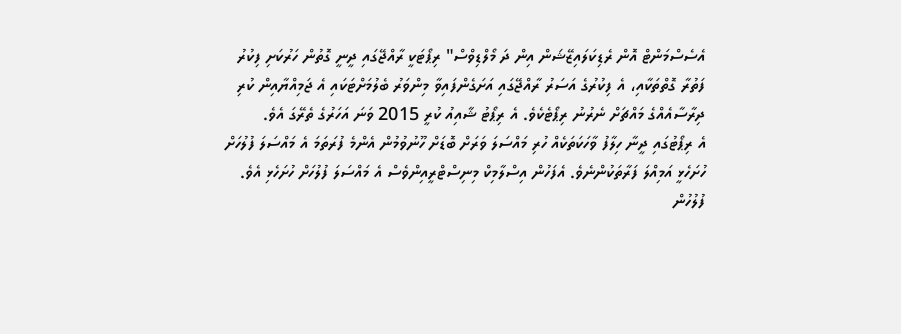އެސެސްމަންޓް އޮން ރެޑިކަލައިޒޭޝަން އިން ދަ މޯލްޑިވްސް" ރިޕޯޓަކީ ރާއްޖޭގައި ދީނީ ގޮތުން ހަރުކަށި ފިކުރު ފަތުރާ ގޮތްތަކާއި، އެ ފިކުރުގެ އަސަރު ރާއްޖޭގައި އަށަގެންފައިވާ މިންވަރު ބެލުމަށްޓަކައި އެ ޖަމިއްޔާއިން ކުރި ދިރާސާއެއްގެ މައްޗަށް ނެރުނު ރިޕޯޓެކެވެ. އެ ރިޕޯޓު ޝާއިއު ކުރީ 2015 ވަނަ އަހަރުގެ ތެރޭގަ އެވެ.
އެ ރިޕޯޓުގައި ދީނާ ހިލާފު ވާހަކަތަކެއް ހުރި މައްސަލަ ވަރަށް ބޮޑަށް ހޫނުވުމުން އެންމެ ފުރަތަމަ އެ މައްސަލަ ފުލުހަށް ހުށަހެޅީ އަމިއްލަ ފަރާތަކުންނެވެ. އެފަހުން އިސްލާމިކް މިނިސްޓްރީއިންވެސް އެ މައްސަލަ ފުލުހަށް ހުށަހެޅި އެވެ.
ފުލުހުން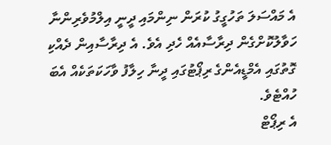އެ މައްސަލަ ތަހުގީގު ކުރަން ނިންމައި ދީނީ އިލްމުވެރިންނާ ހަވާލުކޮށްގެން ދިރާސާއެއް ހެދި އެވެ. އެ ދިރާސާއިން ދެއްކި ގޮތުގައި އެމްޑީއެންގެ ރިޕޯޓުގައި ދީނާ ހިލާފު ވާހަކަތަކެއް އެބަ ހުއްޓެވެ.
އެ ރިޕޯޓް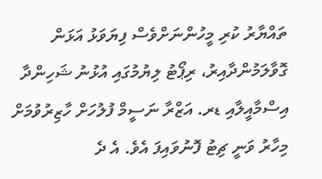ތައްޔާރު ކުރި މީހުންނަށްވެސް ފިޔަވަޅު އަޅަން ގޮވާލަމުންދާއިރު، ރިޕޯޓު ލިޔުމުގައި އުޅުނު ޝަހިންދާ އިސްމާއީލާއި ޑރ. އަޒްރާ ނަސީމް ފުލުހަށް ހާޒިރުވުމަށް މިހާރު ވަނީ ޗިޓު ފޮނުވައިފަ އެވެ. އެ ދެ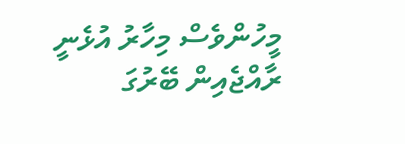މީހުންވެސް މިހާރު އުޅެނީ ރާއްޖެއިން ބޭރުގަ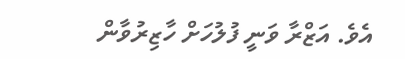އެވެ. އަޒްރާ ވަނީ ފުލުހަށް ހާޒިރުވާން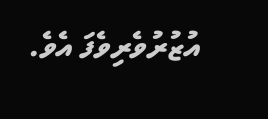އުޒުރުވެރިވެފަ އެވެ.